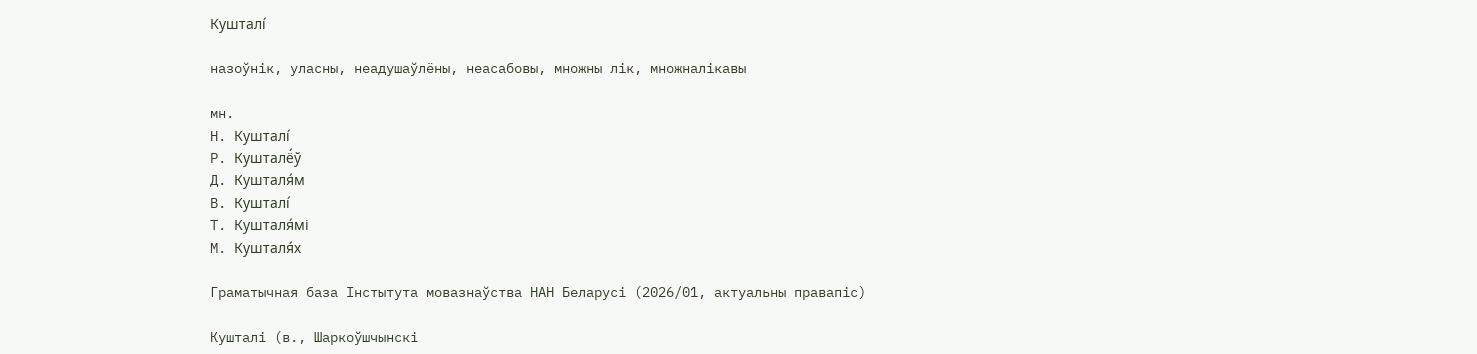Кушталі́

назоўнік, уласны, неадушаўлёны, неасабовы, множны лік, множналікавы

мн.
Н. Кушталі́
Р. Кушталё́ў
Д. Кушталя́м
В. Кушталі́
Т. Кушталя́мі
М. Кушталя́х

Граматычная база Інстытута мовазнаўства НАН Беларусі (2026/01, актуальны правапіс)

Кушталі (в., Шаркоўшчынскі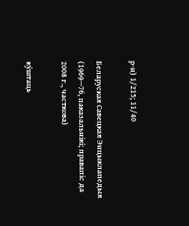р-н) 1/215; 11/40

Беларуская Савецкая Энцыклапедыя (1969—76, паказальнікі; правапіс да 2008 г., часткова)

ку́штаць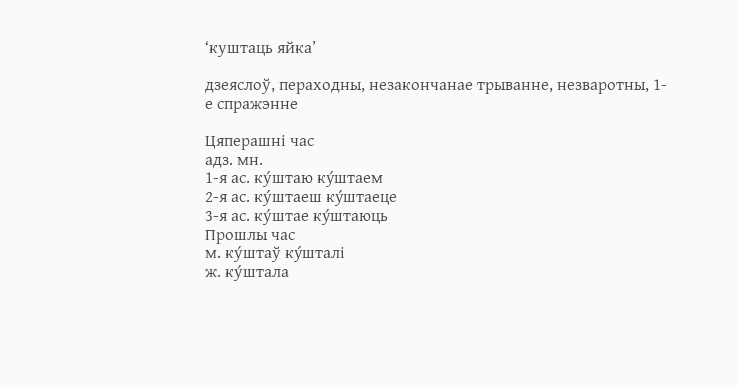‘куштаць яйка’

дзеяслоў, пераходны, незакончанае трыванне, незваротны, 1-е спражэнне

Цяперашні час
адз. мн.
1-я ас. ку́штаю ку́штаем
2-я ас. ку́штаеш ку́штаеце
3-я ас. ку́штае ку́штаюць
Прошлы час
м. ку́штаў ку́шталі
ж. ку́штала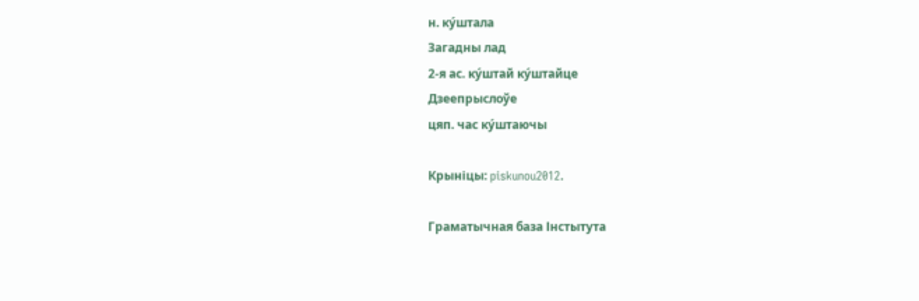н. ку́штала
Загадны лад
2-я ас. ку́штай ку́штайце
Дзеепрыслоўе
цяп. час ку́штаючы

Крыніцы: piskunou2012.

Граматычная база Інстытута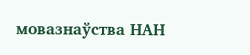мовазнаўства НАН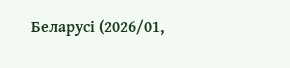Беларусі (2026/01,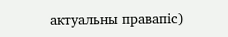актуальны правапіс)